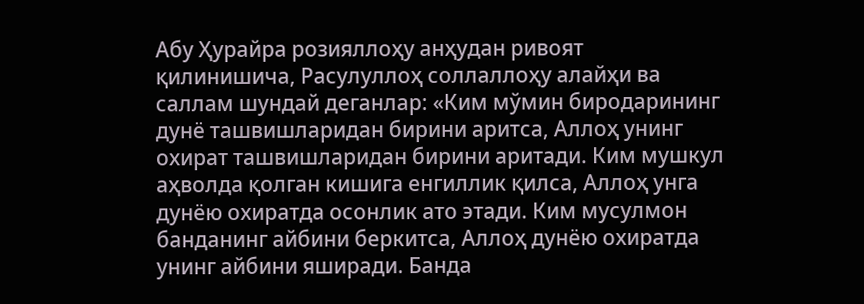Абу Ҳурайра розияллоҳу анҳудан ривоят қилинишича, Расулуллоҳ соллаллоҳу алайҳи ва саллам шундай деганлар: «Ким мўмин биродарининг дунё ташвишларидан бирини аритса, Аллоҳ унинг охират ташвишларидан бирини аритади. Ким мушкул аҳволда қолган кишига енгиллик қилса, Аллоҳ унга дунёю охиратда осонлик ато этади. Ким мусулмон банданинг айбини беркитса, Аллоҳ дунёю охиратда унинг айбини яширади. Банда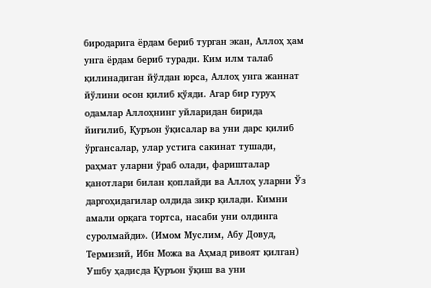биродарига ёрдам бериб турган экан, Аллоҳ ҳам унга ёрдам бериб туради. Ким илм талаб қилинадиган йўлдан юрса, Аллоҳ унга жаннат йўлини осон қилиб қўяди. Агар бир гуруҳ одамлар Аллоҳнинг уйларидан бирида йиғилиб, Қуръон ўқисалар ва уни дарс қилиб ўргансалар, улар устига сакинат тушади, раҳмат уларни ўраб олади, фаришталар қанотлари билан қоплайди ва Аллоҳ уларни Ўз даргоҳидагилар олдида зикр қилади. Кимни амали орқага тортса, насаби уни олдинга суролмайди». (Имом Муслим, Абу Довуд, Термизий, Ибн Можа ва Аҳмад ривоят қилган)
Ушбу ҳадисда Қуръон ўқиш ва уни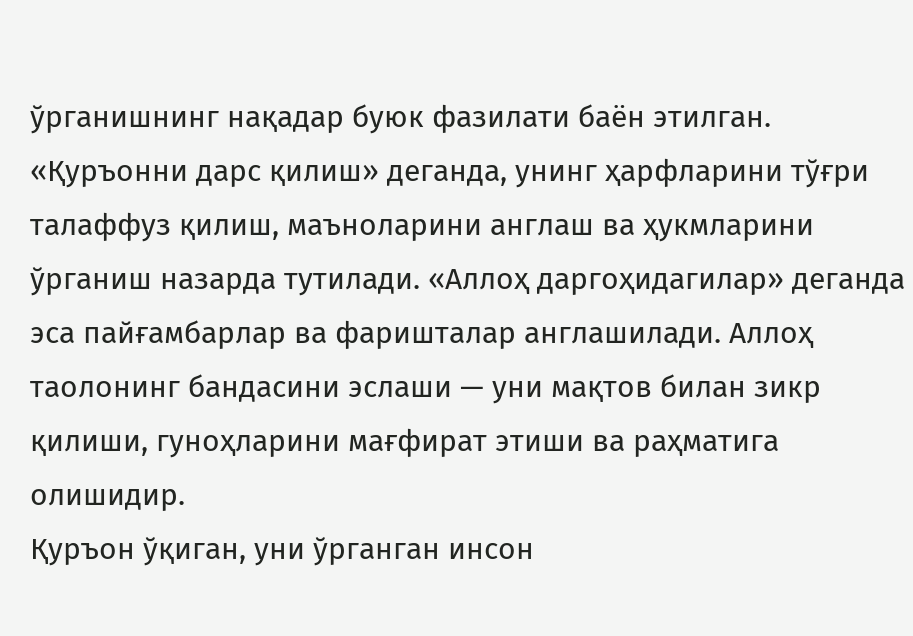ўрганишнинг нақадар буюк фазилати баён этилган. «Қуръонни дарс қилиш» деганда, унинг ҳарфларини тўғри талаффуз қилиш, маъноларини англаш ва ҳукмларини ўрганиш назарда тутилади. «Аллоҳ даргоҳидагилар» деганда эса пайғамбарлар ва фаришталар англашилади. Аллоҳ таолонинг бандасини эслаши — уни мақтов билан зикр қилиши, гуноҳларини мағфират этиши ва раҳматига олишидир.
Қуръон ўқиган, уни ўрганган инсон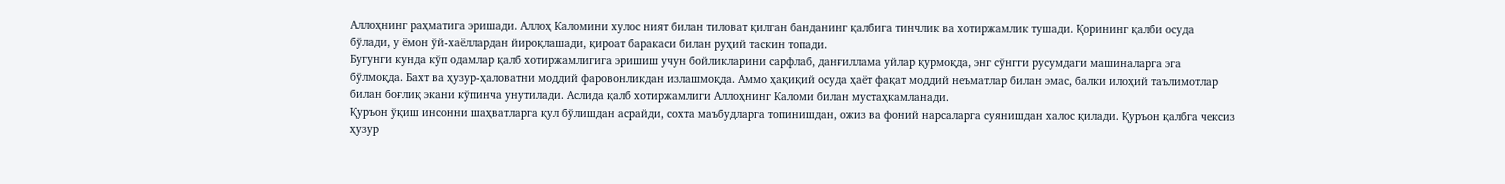Аллоҳнинг раҳматига эришади. Аллоҳ Каломини хулос ният билан тиловат қилган банданинг қалбига тинчлик ва хотиржамлик тушади. Қорининг қалби осуда бўлади, у ёмон ўй-хаёллардан йироқлашади, қироат баракаси билан руҳий таскин топади.
Бугунги кунда кўп одамлар қалб хотиржамлигига эришиш учун бойликларини сарфлаб, данғиллама уйлар қурмоқда, энг сўнгги русумдаги машиналарга эга бўлмоқда. Бахт ва ҳузур-ҳаловатни моддий фаровонликдан излашмоқда. Аммо ҳақиқий осуда ҳаёт фақат моддий неъматлар билан эмас, балки илоҳий таълимотлар билан боғлиқ экани кўпинча унутилади. Аслида қалб хотиржамлиги Аллоҳнинг Каломи билан мустаҳкамланади.
Қуръон ўқиш инсонни шаҳватларга қул бўлишдан асрайди, сохта маъбудларга топинишдан, ожиз ва фоний нарсаларга суянишдан халос қилади. Қуръон қалбга чексиз ҳузур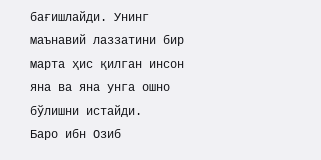бағишлайди. Унинг маънавий лаззатини бир марта ҳис қилган инсон яна ва яна унга ошно бўлишни истайди.
Баро ибн Озиб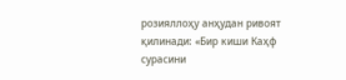розияллоҳу анҳудан ривоят қилинади: «Бир киши Каҳф сурасини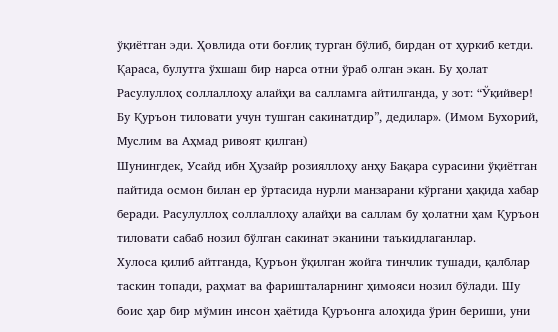ўқиётган эди. Ҳовлида оти боғлиқ турган бўлиб, бирдан от ҳуркиб кетди. Қараса, булутга ўхшаш бир нарса отни ўраб олган экан. Бу ҳолат Расулуллоҳ соллаллоҳу алайҳи ва салламга айтилганда, у зот: “Ўқийвер! Бу Қуръон тиловати учун тушган сакинатдир”, дедилар». (Имом Бухорий, Муслим ва Аҳмад ривоят қилган)
Шунингдек, Усайд ибн Ҳузайр розияллоҳу анҳу Бақара сурасини ўқиётган пайтида осмон билан ер ўртасида нурли манзарани кўргани ҳақида хабар беради. Расулуллоҳ соллаллоҳу алайҳи ва саллам бу ҳолатни ҳам Қуръон тиловати сабаб нозил бўлган сакинат эканини таъкидлаганлар.
Хулоса қилиб айтганда, Қуръон ўқилган жойга тинчлик тушади, қалблар таскин топади, раҳмат ва фаришталарнинг ҳимояси нозил бўлади. Шу боис ҳар бир мўмин инсон ҳаётида Қуръонга алоҳида ўрин бериши, уни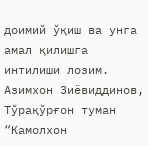доимий ўқиш ва унга амал қилишга интилиши лозим.
Азимхон Зиёвиддинов,
Тўрақўрғон туман “Камолхон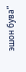эшон бува”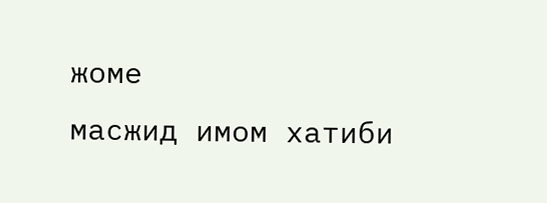жоме
масжид имом хатиби